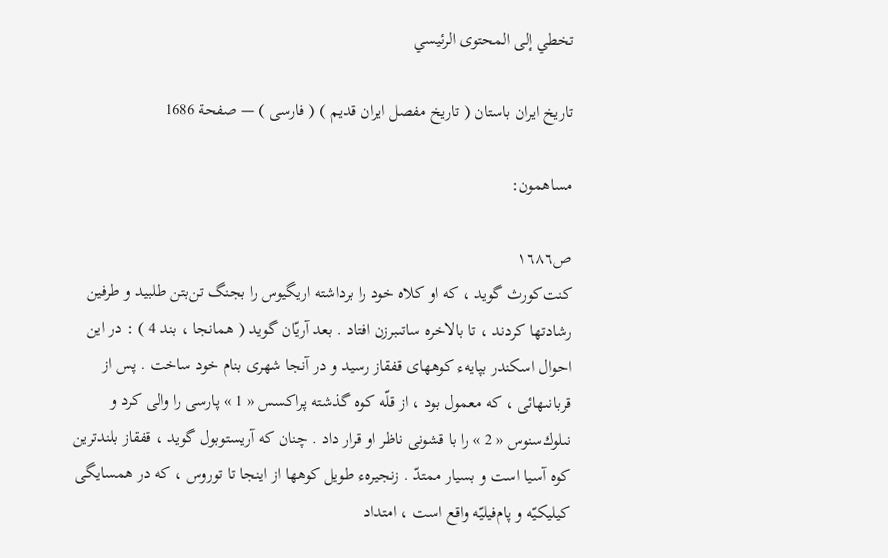تخطي إلى المحتوى الرئيسي

تاريخ ايران باستان ( تاريخ مفصل ايران قديم ) ( فارسى ) — صفحة 1686

مساهمون:

ص١٦٨٦
كنت‌كورث گويد ، كه او كلاه خود را برداشته اريگيوس را بجنگ تن‌بتن طلبيد و طرفين رشادتها كردند ، تا بالاخره ساتىبرزن افتاد . بعد آريّان گويد ( همانجا ، بند 4 ) : در اين احوال اسكندر بپايهء كوههاى قفقاز رسيد و در آنجا شهرى بنام خود ساخت . پس از قربانىهائى ، كه معمول بود ، از قلّه كوه گذشته پراكسس « 1 » پارسى را والى كرد و نىلوك‌سنوس « 2 » را با قشونى ناظر او قرار داد . چنان كه آريستوبول گويد ، قفقاز بلندترين كوه آسيا است و بسيار ممتدّ . زنجيرهء طويل كوهها از اينجا تا توروس ، كه در همسايگى كيليكيّه و پام‌فيليّه واقع است ، امتداد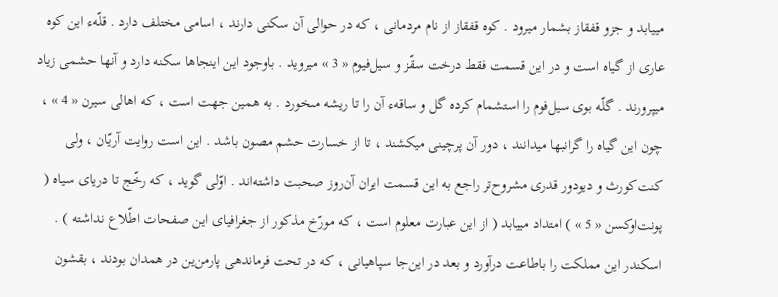مييابد و جزو قفقاز بشمار ميرود . كوه قفقاز از نام مردمانى ، كه در حوالى آن سكنى دارند ، اسامى مختلف دارد . قلّهء اين كوه عارى از گياه است و در اين قسمت فقط درخت سقّز و سيل‌فيوم « 3 » ميرويد . باوجود اين اينجاها سكنه دارد و آنها حشمى زياد ميپرورند . گلّه بوى سيل‌فوم را استشمام كرده گل و ساقهء آن را تا ريشه مىخورد . به همين جهت است ، كه اهالى سيرن « 4 » ، چون اين گياه را گرانبها ميدانند ، دور آن پرچينى ميكشند ، تا از خسارت حشم مصون باشد . اين است روايت آريّان ، ولى كنت‌كورث و ديودور قدرى مشروح‌تر راجع به اين قسمت ايران آن‌روز صحبت داشته‌اند . اوّلى گويد ، كه رخّج تا درياى سياه ( پونت‌اوكسن « 5 » ) امتداد مييابد ( از اين عبارت معلوم است ، كه مورّخ مذكور از جغرافياى اين صفحات اطّلاع نداشته ) . اسكندر اين مملكت را باطاعت درآورد و بعد در اين‌جا سپاهيانى ، كه در تحت فرماندهى پارمن‌ين در همدان بودند ، بقشون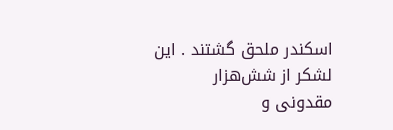اسكندر ملحق گشتند . اين لشكر از شش‌هزار مقدونى و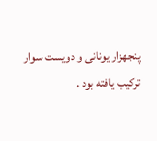پنجهزار يونانى و دويست سوار تركيب يافته بود .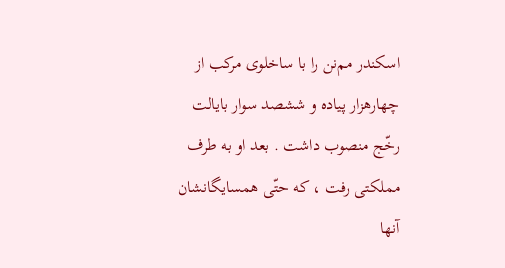اسكندر مم‌نن را با ساخلوى مركب از چهارهزار پياده و ششصد سوار بايالت رخّج منصوب داشت . بعد او به طرف مملكتى رفت ، كه حتّى همسايگانشان آنها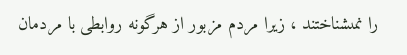را نمىشناختند ، زيرا مردم مزبور از هرگونه روابطى با مردمان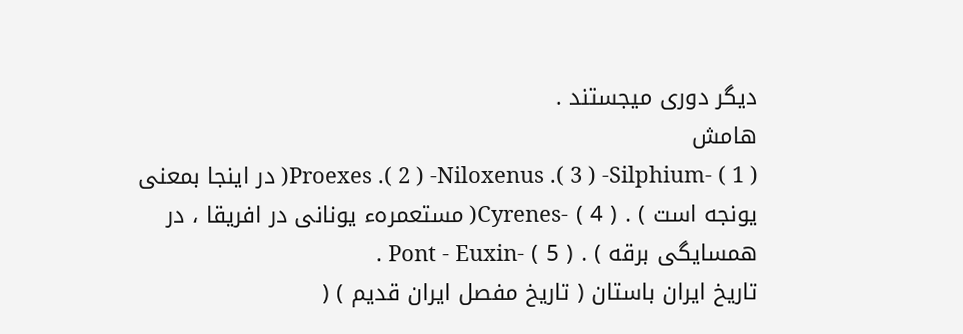ديگر دورى ميجستند .
هامش
( 1 ) -Proexes .( 2 ) -Niloxenus .( 3 ) -Silphium( در اينجا بمعنى يونجه است ) . ( 4 ) -Cyrenes( مستعمرهء يونانى در افريقا ، در همسايگى برقه ) . ( 5 ) -Pont - Euxin .
تاريخ ايران باستان ( تاريخ مفصل ايران قديم ) (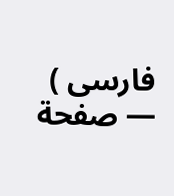فارسى ) — صفحة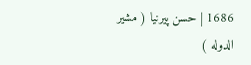1686 | حسن پيرنيا ( مشير الدوله )